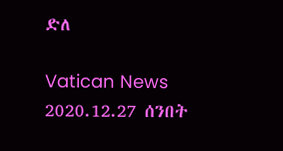ድለ

Vatican News
2020.12.27 ሰንበት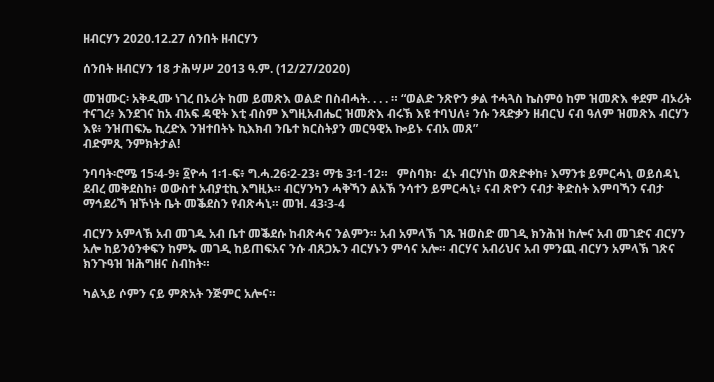ዘብርሃን 2020.12.27 ሰንበት ዘብርሃን

ሰንበት ዘብርሃን 18 ታሕሣሥ 2013 ዓ.ም. (12/27/2020)

መዝሙር፡ አቅዲሙ ነገረ በኦሪት ከመ ይመጽእ ወልድ በስብሓት. . . . ። “ወልድ ንጽዮን ቃል ተሓጓስ ኬስምዕ ከም ዝመጽእ ቀደም ብኦሪት ተናገረ፥ እንደገና ከአ ብአፍ ዳዊት እቲ ብስም እግዚአብሔር ዝመጽእ ብሩኽ እዩ ተባህለ፥ ንሱ ንጻድቃን ዘብርህ ናብ ዓለም ዝመጽእ ብርሃን እዩ፥ ንዝጠፍኤ ኪረድእ ንዝተበትኑ ኪእክብ ንቤተ ክርስትያን መርዓዊአ ኰይኑ ናብአ መጸ”
ብድምጺ ንምክትታል!

ንባባት፡ሮሜ 15፡4-9፥ ፩ዮሓ 1፡1-ፍ፥ ግ.ሓ.26፡2-23፥ ማቴ 3፡1-12።   ምስባክ፡  ፈኑ ብርሃነከ ወጽድቀከ፥ እማንቱ ይምርሓኒ ወይሰዳኒ ደብረ መቅደስከ፥ ወውስተ አብያቲኪ እግዚኦ። ብርሃንካን ሓቅኻን ልአኽ ንሳተን ይምርሓኒ፥ ናብ ጽዮን ናብታ ቅድስት እምባኻን ናብታ ማኅደሪኻ ዝኾነት ቤት መቕደስን የብጽሓኒ። መዝ. 43፡3-4

ብርሃን አምላኽ አብ መገዱ አብ ቤተ መቕደሱ ከብጽሓና ንልምን። አብ አምላኽ ገጹ ዝወስድ መገዲ ክንሕዝ ከሎና አብ መገድና ብርሃን አሎ ከይንዕንቀፍን ከምኡ መገዲ ከይጠፍአና ንሱ ብጸጋኡን ብርሃኑን ምሳና አሎ። ብርሃና አብሪህና አብ ምንጪ ብርሃን አምላኽ ገጽና ክንጉዓዝ ዝሕግዘና ስብከት።

ካልኣይ ሶምን ናይ ምጽአት ንጅምር አሎና።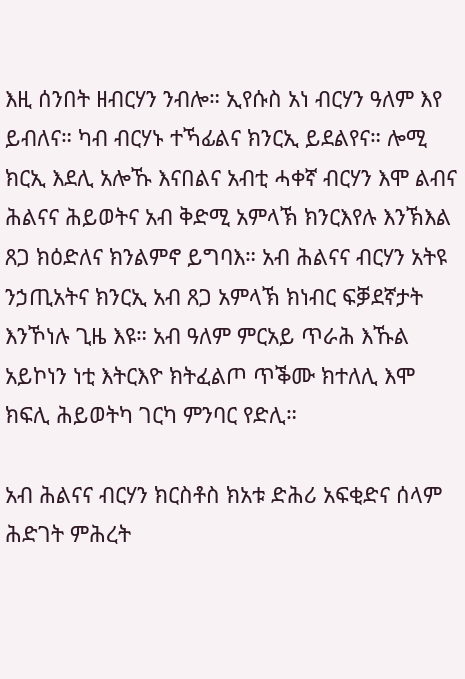እዚ ሰንበት ዘብርሃን ንብሎ። ኢየሱስ አነ ብርሃን ዓለም እየ ይብለና። ካብ ብርሃኑ ተኻፊልና ክንርኢ ይደልየና። ሎሚ ክርኢ እደሊ አሎኹ እናበልና አብቲ ሓቀኛ ብርሃን እሞ ልብና ሕልናና ሕይወትና አብ ቅድሚ አምላኽ ክንርእየሉ እንኽእል ጸጋ ክዕድለና ክንልምኖ ይግባእ። አብ ሕልናና ብርሃን አትዩ ንኃጢአትና ክንርኢ አብ ጸጋ አምላኽ ክነብር ፍቓደኛታት እንኾነሉ ጊዜ እዩ። አብ ዓለም ምርአይ ጥራሕ እኹል አይኮነን ነቲ እትርእዮ ክትፈልጦ ጥቕሙ ክተለሊ እሞ ክፍሊ ሕይወትካ ገርካ ምንባር የድሊ።

አብ ሕልናና ብርሃን ክርስቶስ ክአቱ ድሕሪ አፍቂድና ሰላም ሕድገት ምሕረት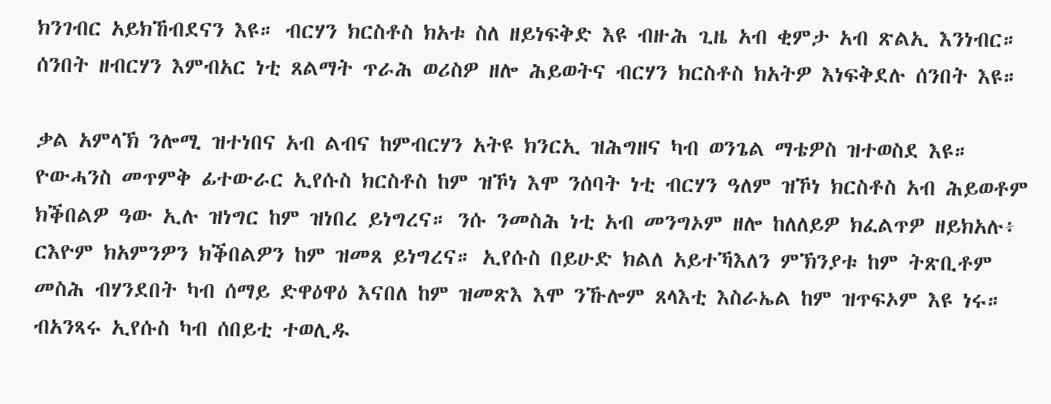ክንገብር አይክኸብደናን እዩ። ብርሃን ክርስቶስ ክአቱ ስለ ዘይነፍቅድ እዩ ብዙሕ ጊዜ አብ ቂምታ አብ ጽልኢ እንነብር። ሰንበት ዘብርሃን እምብአር ነቲ ጸልማት ጥራሕ ወሪስዎ ዘሎ ሕይወትና ብርሃን ክርስቶስ ክአትዎ እነፍቅደሉ ሰንበት እዩ።

ቃል አምላኽ ንሎሚ ዝተነበና አብ ልብና ከምብርሃን አትዩ ክንርኢ ዝሕግዘና ካብ ወንጌል ማቴዎስ ዝተወስደ እዩ። ዮውሓንስ መጥምቅ ፊተውራር ኢየሱስ ክርስቶስ ከም ዝኾነ እሞ ንሰባት ነቲ ብርሃን ዓለም ዝኾነ ክርስቶስ አብ ሕይወቶም ክቕበልዎ ዓው ኢሉ ዝነግር ከም ዝነበረ ይነግረና። ንሱ ንመስሕ ነቲ አብ መንግኦም ዘሎ ከለለይዎ ክፈልጥዎ ዘይክአሉ፥ ርእዮም ክአምንዎን ክቕበልዎን ከም ዝመጸ ይነግረና። ኢየሱስ በይሁድ ክልለ አይተኻእለን ምኽንያቱ ከም ትጽቢቶም መስሕ ብሃንደበት ካብ ሰማይ ድዋዕዋዕ እናበለ ከም ዝመጽእ እሞ ንኹሎም ጸላእቲ እስራኤል ከም ዝጥፍኦም እዩ ነሩ። ብአንጻሩ ኢየሱስ ካብ ሰበይቲ ተወሊዱ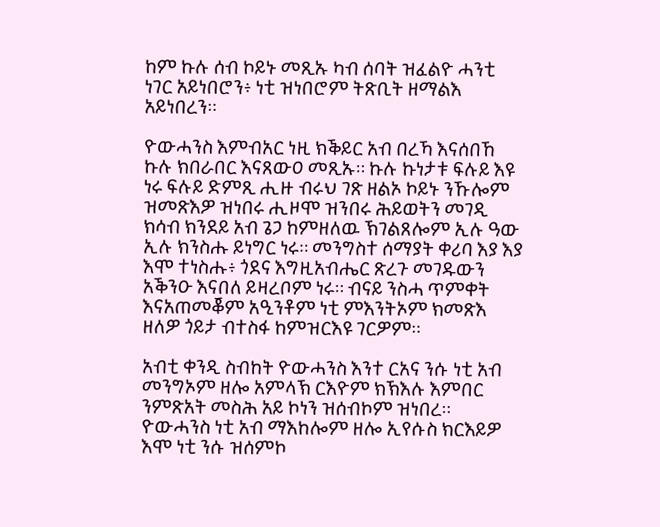ከም ኩሉ ሰብ ኮይኑ መጺኡ ካብ ሰባት ዝፈልዮ ሓንቲ ነገር አይነበሮን፥ ነቲ ዝነበሮም ትጽቢት ዘማልእ አይነበረን።

ዮውሓንስ እምብአር ነዚ ክቕይር አብ በረኻ እናሰበኸ ኩሉ ክበራበር እናጸውዐ መጺኡ። ኩሉ ኩነታቱ ፍሉይ እዩ ነሩ ፍሉይ ድምጺ ሒዙ ብሩህ ገጽ ዘልኦ ኮይኑ ንኹሎም ዝመጽእዎ ዝነበሩ ሒዞሞ ዝንበሩ ሕይወትን መገዲ ክሳብ ክንደይ አብ ጌጋ ከምዘለዉ ኽገልጸሎም ኢሉ ዓው ኢሉ ክንስሑ ይነግር ነሩ። መንግስተ ሰማያት ቀሪባ እያ እያ እሞ ተነስሑ፥ ጎደና እግዚአብሔር ጽረጉ መገዱውን አቕንዑ እናበለ ይዛረቦም ነሩ። ብናይ ንስሓ ጥምቀት እናአጠመቖም አዒንቶም ነቲ ምእንትኦም ክመጽእ ዘለዎ ጎይታ ብተስፋ ከምዝርእዩ ገርዎም።

አብቲ ቀንዲ ስብከት ዮውሓንስ እንተ ርአና ንሱ ነቲ አብ መንግኦም ዘሎ አምላኽ ርእዮም ክኽእሉ እምበር ንምጽአት መስሕ አይ ኮነን ዝሰብኮም ዝነበረ። ዮውሓንስ ነቲ አብ ማእከሎም ዘሎ ኢየሱስ ክርእይዎ እሞ ነቲ ንሱ ዝሰምኮ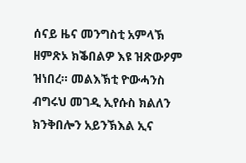ሰናይ ዜና መንግስቲ አምላኽ ዘምጽኦ ክቕበልዎ እዩ ዝጽውዖም ዝነበረ። መልእኽቲ ዮውሓንስ ብግሩህ መገዲ ኢየሱስ ክልለን ክንቅበሎን አይንኽእል ኢና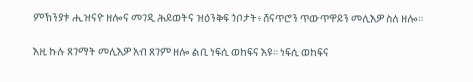ምኽንያቱ ሒዝናዮ ዘሎና መገዲ ሕይወትና ዝዕንቅፍ ጎቦታት፥ ሸናጥሮን ጥውጥዋይን መሊእዎ ስለ ዘሎ።

እዚ ኩሉ ጸገማት መሊእዎ አብ ጸገም ዘሎ ልቢ ነፍሲ ወከፍና እዩ። ነፍሲ ወከፍና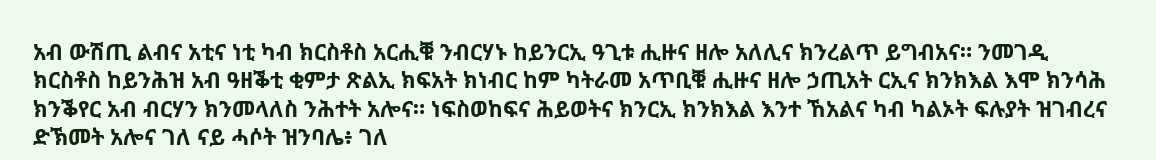አብ ውሽጢ ልብና አቲና ነቲ ካብ ክርስቶስ አርሒቑ ንብርሃኑ ከይንርኢ ዓጊቱ ሒዙና ዘሎ አለሊና ክንረልጥ ይግብአና። ንመገዲ ክርስቶስ ከይንሕዝ አብ ዓዘቕቲ ቂምታ ጽልኢ ክፍአት ክነብር ከም ካትራመ አጥቢቑ ሒዙና ዘሎ ኃጢአት ርኢና ክንክእል እሞ ክንሳሕ ክንቕየር አብ ብርሃን ክንመላለስ ንሕተት አሎና። ነፍስወከፍና ሕይወትና ክንርኢ ክንክእል እንተ ኸአልና ካብ ካልኦት ፍሉያት ዝገብረና ድኽመት አሎና ገለ ናይ ሓሶት ዝንባሌ፥ ገለ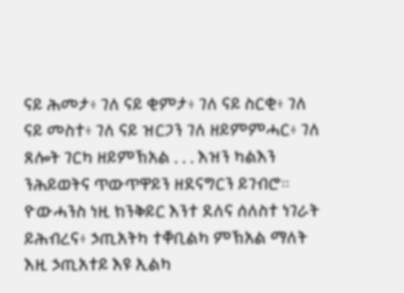ናይ ሕመታ፥ ገለ ናይ ቂምታ፥ ገለ ናይ ስርቂ፥ ገለ ናይ መስተ፥ ገለ ናይ ዝርጋን ገለ ዘይምምሓር፥ ገለ ጸሎት ገርካ ዘይምኽአል . . . እዝን ካልእን ንሕይወትና ጥውጥዋይን ዘደናግርን ይገብሮ። ዮውሓንስ ነዚ ክንቅይር እንተ ደለና ሰለስተ ነገራት ይሕብረና፥ ኃጢአትካ ተቐቢልካ ምኽአል ማለት እዚ ኃጢአተይ እዩ ኢልካ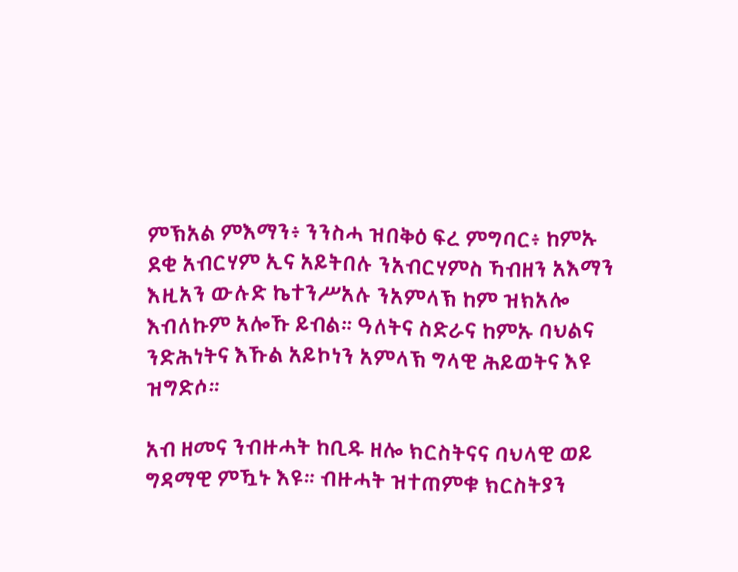ምኽአል ምእማን፥ ንንስሓ ዝበቅዕ ፍረ ምግባር፥ ከምኡ ደቂ አብርሃም ኢና አይትበሉ ንአብርሃምስ ኻብዘን አእማን እዚአን ውሉድ ኬተንሥአሉ ንአምላኽ ከም ዝክአሎ እብለኩም አሎኹ ይብል። ዓለትና ስድራና ከምኡ ባህልና ንድሕነትና እኹል አይኮነን አምላኽ ግላዊ ሕይወትና እዩ ዝግድሶ።

አብ ዘመና ንብዙሓት ከቢዱ ዘሎ ክርስትናና ባህላዊ ወይ ግዳማዊ ምዃኑ እዩ። ብዙሓት ዝተጠምቁ ክርስትያን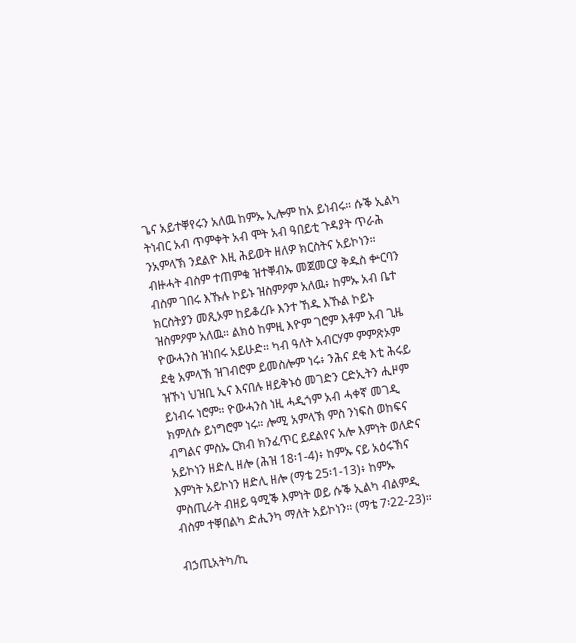ጌና አይተቐየሩን አለዉ ከምኡ ኢሎም ከአ ይነብሩ። ሱቕ ኢልካ ትነብር አብ ጥምቀት አብ ሞት አብ ዓበይቲ ጉዳያት ጥራሕ ንአምላኽ ንደልዮ እዚ ሕይወት ዘለዎ ክርስትና አይኮነን። ብዙሓት ብስም ተጠምቁ ዝተቐብኡ መጀመርያ ቅዱስ ቍርባን ብስም ገበሩ እኹሉ ኮይኑ ዝስምዖም አለዉ፥ ከምኡ አብ ቤተ ክርስትያን መጺኦም ከይቆረቡ እንተ ኸዱ እኹል ኮይኑ ዝስምዖም አለዉ። ልክዕ ከምዚ እዮም ገሮም እቶም አብ ጊዜ ዮውሓንስ ዝነበሩ አይሁድ። ካብ ዓለት አብርሃም ምምጽኦም ደቂ አምላኽ ዝገብሮም ይመስሎም ነሩ፥ ንሕና ደቂ እቲ ሕሩይ ዝኾነ ህዝቢ ኢና እናበሉ ዘይቅኑዕ መገድን ርድኢትን ሒዞም ይነብሩ ነሮም። ዮውሓንስ ነዚ ሓዲጎም አብ ሓቀኛ መገዲ ክምለሱ ይነግሮም ነሩ። ሎሚ አምላኽ ምስ ንነፍስ ወከፍና ብግልና ምስኡ ርክብ ክንፈጥር ይደልየና አሎ እምነት ወለድና አይኮነን ዘድሊ ዘሎ (ሕዝ 18፡1-4)፥ ከምኡ ናይ አዕሩኽና እምነት አይኮነን ዘድሊ ዘሎ (ማቴ 25፡1-13)፥ ከምኡ ምስጢራት ብዘይ ዓሚቕ እምነት ወይ ሱቕ ኢልካ ብልምዲ ብስም ተቐበልካ ድሒንካ ማለት አይኮነን። (ማቴ 7፡22-23)።

ብኃጢአትካ/ኪ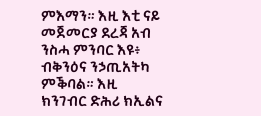ምእማን። እዚ እቲ ናይ መጀመርያ ደረጃ አብ ንስሓ ምንባር እዩ፥ ብቅንዕና ንኃጢአትካ ምቕባል። እዚ ክንገብር ድሕሪ ክኢልና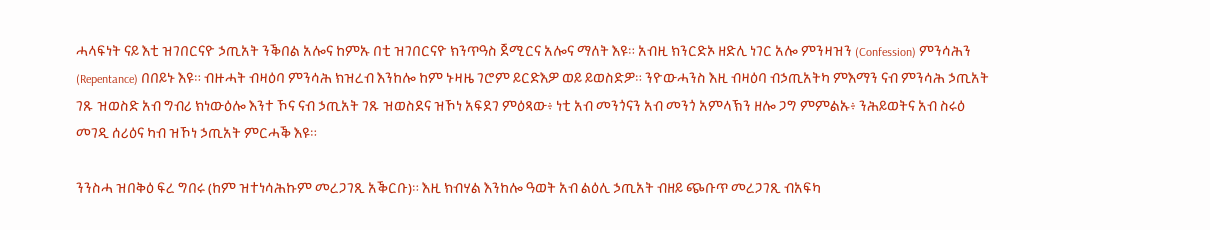ሓላፍነት ናይ እቲ ዝገበርናዮ ኃጢአት ንቕበል አሎና ከምኡ በቲ ዝገበርናዮ ክንጥዓስ ጀሚርና አሎና ማለት እዩ። አብዚ ክንርድኦ ዘድሊ ነገር አሎ ምንዛዝን (Confession) ምንሳሕን (Repentance) በበይኑ እዩ። ብዙሓት ብዛዕባ ምንሳሕ ክዝረብ እንከሎ ከም ኑዛዜ ገሮም ይርድእዎ ወይ ይወስድዎ። ንዮውሓንስ እዚ ብዛዕባ ብኃጢአትካ ምእማን ናብ ምንሳሕ ኃጢአት ገጹ ዝወስድ አብ ግብሪ ክነውዕሎ እንተ ኾና ናብ ኃጢአት ገጹ ዝወስደና ዝኾነ አፍደገ ምዕጻው፥ ነቲ አብ መንጎናን አብ መንጎ አምላኽን ዘሎ ጋግ ምምልኡ፥ ንሕይወትና አብ ስሩዕ መገዲ ሰሪዕና ካብ ዝኾነ ኃጢአት ምርሓቕ እዩ።

ንንስሓ ዝበቅዕ ፍረ ግበሩ (ከም ዝተነሳሕኩም መረጋገጺ አቕርቡ)። እዚ ክብሃል እንከሎ ዓወት አብ ልዕሊ ኃጢአት ብዘይ ጭቡጥ መረጋገጺ ብአፍካ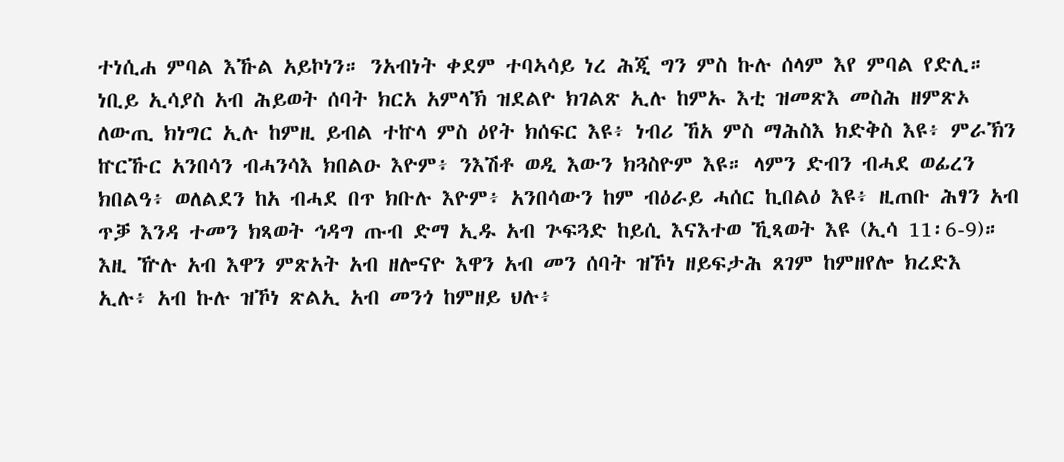ተነሲሐ ምባል እኹል አይኮነን። ንአብነት ቀደም ተባኣሳይ ነረ ሕጂ ግን ምስ ኩሉ ሰላም እየ ምባል የድሊ። ነቢይ ኢሳያስ አብ ሕይወት ሰባት ክርአ አምላኽ ዝደልዮ ክገልጽ ኢሉ ከምኡ እቲ ዝመጽእ መስሕ ዘምጽኦ ለውጢ ክነግር ኢሉ ከምዚ ይብል ተኵላ ምስ ዕየት ክሰፍር እዩ፥ ነብሪ ኸአ ምስ ማሕስእ ክድቅስ እዩ፥ ምራኽን ኵርኹር አንበሳን ብሓንሳእ ክበልዑ እዮም፥ ንእሽቶ ወዲ እውን ክጓስዮም እዩ። ላምን ድብን ብሓደ ወፊረን ክበልዓ፥ ወለልደን ከአ ብሓደ በጥ ክቡሉ እዮም፥ አንበሳውን ከም ብዕራይ ሓሰር ኪበልዕ እዩ፥ ዚጠቡ ሕፃን አብ ጥቓ እንዳ ተመን ክጻወት ኅዳግ ጡብ ድማ ኢዱ አብ ጕፍጓድ ከይሲ እናእተወ ኺጻወት እዩ (ኢሳ 11፡6-9)። እዚ ዅሉ አብ እዋን ምጽአት አብ ዘሎናዮ እዋን አብ መን ሰባት ዝኾነ ዘይፍታሕ ጸገም ከምዘየሎ ክረድእ ኢሉ፥ አብ ኩሉ ዝኾነ ጽልኢ አብ መንጎ ከምዘይ ህሉ፥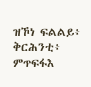ዝኾነ ፍልልይ፥ ቅርሕንቲ፥ ምጥፍፋእ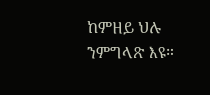ከምዘይ ህሉ ንምግላጽ እዩ።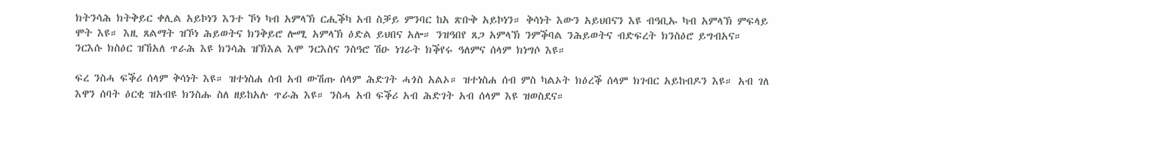ክትንሳሕ ክትቅይር ቀሊል አይኮነን እንተ ኾነ ካብ አምላኽ ርሒቕካ አብ ስቓይ ምንባር ከአ ጽቡቅ አይኮነን። ቅሳነት እውን አይህበናን እዩ ብዓቢኡ ካብ አምላኽ ምፍላይ ሞት እዩ። እዚ ጸልማት ዝኾነ ሕይወትና ክንቅይሮ ሎሚ አምላኽ ዕድል ይህበና አሎ። ንዝዓበየ ጸጋ አምላኽ ንምቕባል ንሕይወትና ብድፍረት ክንስዕሮ ይግብአና። ንርእሱ ክስዕር ዝኸአለ ጥራሕ እዩ ክንሳሕ ዝኽእል እሞ ንርእስና ንስዓሮ ሽዑ ነገራት ክቕየሩ ዓለምና ሰላም ክነግሶ እዩ።

ፍረ ንስሓ ፍቕሪ ሰላም ቅሳነት እዩ። ዝተነስሐ ሰብ አብ ውሽጡ ሰላም ሕድገት ሓጎስ አልኦ። ዝተነስሐ ሰብ ምስ ካልኦት ክዕረቕ ሰላም ክገብር አይከብዶን እዩ። አብ ገለ እዋን ሰባት ዕርቂ ዝአብዩ ክንስሑ ስለ ዘይከአሉ ጥራሕ እዩ። ንስሓ አብ ፍቕሪ አብ ሕድገት አብ ሰላም እዩ ዝወስደና።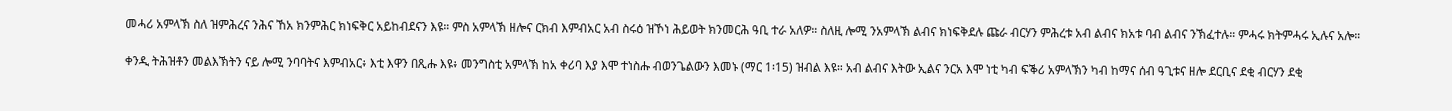መሓሪ አምላኽ ስለ ዝምሕረና ንሕና ኸአ ክንምሕር ክነፍቅር አይከብደናን እዩ። ምስ አምላኽ ዘሎና ርክብ እምብአር አብ ስሩዕ ዝኾነ ሕይወት ክንመርሕ ዓቢ ተራ አለዎ። ስለዚ ሎሚ ንአምላኽ ልብና ክነፍቅደሉ ጩራ ብርሃን ምሕረቱ አብ ልብና ክአቱ ባብ ልብና ንኽፈተሉ። ምሓሩ ክትምሓሩ ኢሉና አሎ።

ቀንዲ ትሕዝቶን መልእኽትን ናይ ሎሚ ንባባትና እምብአር፥ እቲ እዋን በጺሑ እዩ፥ መንግስቲ አምላኽ ከአ ቀሪባ እያ እሞ ተነስሑ ብወንጌልውን እመኑ (ማር 1፡15) ዝብል እዩ። አብ ልብና እትው ኢልና ንርአ እሞ ነቲ ካብ ፍቕሪ አምላኽን ካብ ከማና ሰብ ዓጊቱና ዘሎ ደርቢና ደቂ ብርሃን ደቂ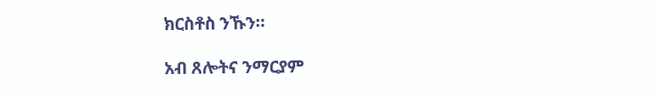ክርስቶስ ንኹን።

አብ ጸሎትና ንማርያም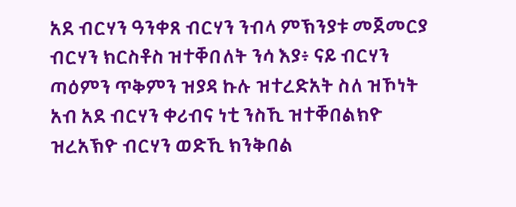አደ ብርሃን ዓንቀጸ ብርሃን ንብላ ምኽንያቱ መጀመርያ ብርሃን ክርስቶስ ዝተቐበለት ንሳ እያ፥ ናይ ብርሃን ጣዕምን ጥቅምን ዝያዳ ኩሉ ዝተረድአት ስለ ዝኾነት አብ አደ ብርሃን ቀሪብና ነቲ ንስኺ ዝተቐበልክዮ ዝረአኽዮ ብርሃን ወድኺ ክንቅበል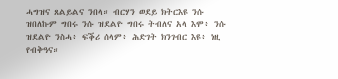ሓግዝና ጸልይልና ንበላ። ብርሃን ወደይ ክትርእዩ ንሱ ዝበለኩም ግበሩ ንሱ ዝደልዮ ግበሩ ትብለና አላ እሞ፥ ንሱ ዝደልዮ ንስሓ፥ ፍቕሪ ሰላም፥ ሕድገት ክንገብር እዩ፥ ነዚ የብቅዓና።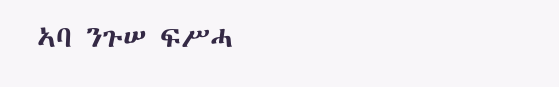ኣባ ንጉሠ ፍሥሓ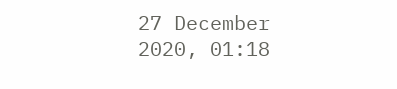27 December 2020, 01:18